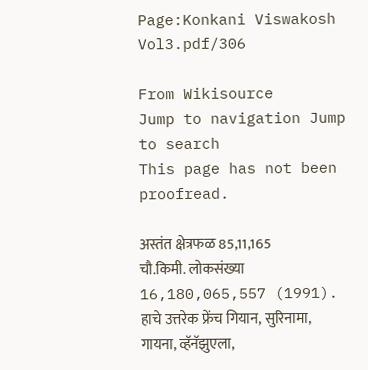Page:Konkani Viswakosh Vol3.pdf/306

From Wikisource
Jump to navigation Jump to search
This page has not been proofread.

अस्तंत क्षेत्रफळ 85,11,165 चौ.किमी. लोकसंख्या 16,180,065,557 (1991). हाचे उत्तरेक फ्रेंच गियान, सुरिनामा, गायना, व्हॅनॅझुएला,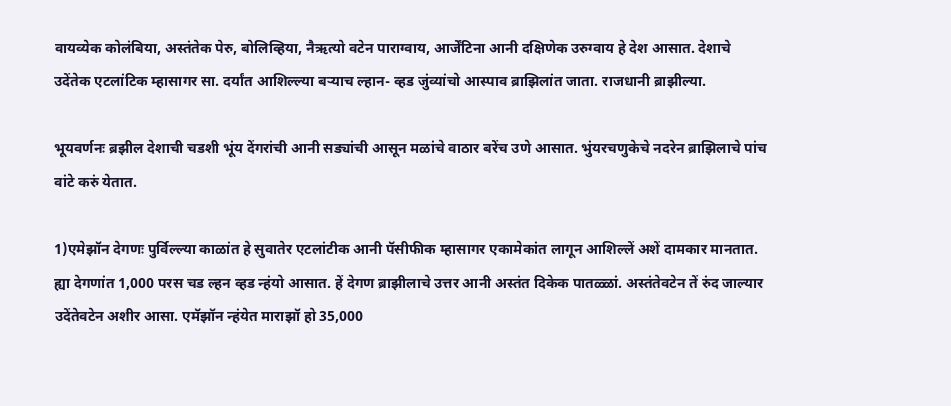वायव्येक कोलंबिया, अस्तंतेक पेरु, बोलिव्हिया, नैऋत्यो वटेन पाराग्वाय, आर्जेंटिना आनी दक्षिणेक उरुग्वाय हे देश आसात. देशाचे उदेंतेक एटलांटिक म्हासागर सा. दर्यांत आशिल्ल्या बऱ्याच ल्हान- व्हड जुंव्यांचो आस्पाव ब्राझिलांत जाता. राजधानी ब्राझील्या.

भूयवर्णनः ब्रझील देशाची चडशी भूंय देंगरांची आनी सड्यांची आसून मळांचे वाठार बरेंच उणे आसात. भुंयरचणुकेचे नदरेन ब्राझिलाचे पांच वांटे करुं येतात.

1)एमेझॉन देगणः पुर्विल्ल्या काळांत हे सुवातेर एटलांटीक आनी पॅसीफीक म्हासागर एकामेकांत लागून आशिल्लें अशें दामकार मानतात. ह्या देगणांत 1,000 परस चड ल्हन व्हड न्हंयो आसात. हें देगण ब्राझीलाचे उत्तर आनी अस्तंत दिकेक पातळ्ळां. अस्तंतेवटेन तें रुंद जाल्यार उदेंतेवटेन अशीर आसा. एमॅझॉन न्हंयेत माराझॉ हो 35,000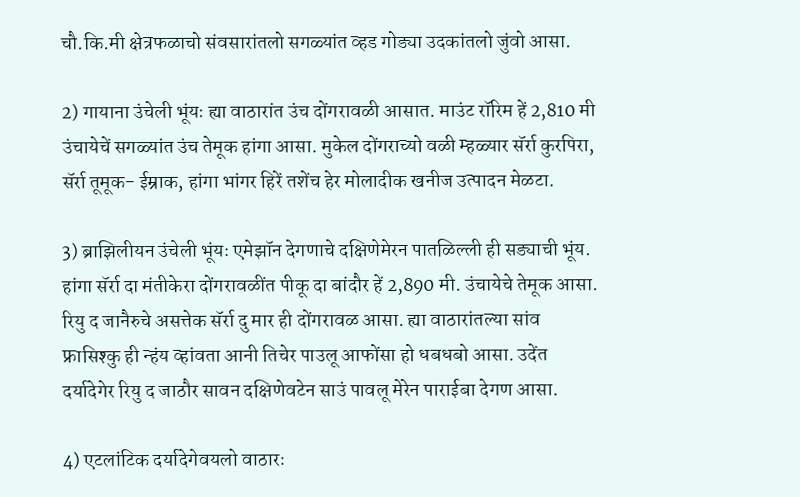चौ.कि.मी क्षेत्रफळाचो संवसारांतलो सगळ्यांत व्हड गोड्या उदकांतलो जुंवो आसा.

2) गायाना उंचेली भूंयः ह्या वाठारांत उंच दोंगरावळी आसात. माउंट रॉरिम हें 2,810 मी उंचायेचें सगळ्यांत उंच तेमूक हांगा आसा. मुकेल दोंगराच्यो वळी म्हळ्यार सॅर्रा कुरपिरा, सॅर्रा तूमूक- ईम्राक, हांगा भांगर हिरें तशेंच हेर मोलादीक खनीज उत्पादन मेळटा.

3) ब्राझिलीयन उंचेली भूंयः एमेझॉन देगणाचे दक्षिणेमेरन पातळिल्ली ही सड्याची भूंय. हांगा सॅर्रा दा मंतीकेरा दोंगरावळींत पीकू दा बांदौर हें 2,890 मी. उंचायेचे तेमूक आसा. रियु द जानैरुचे असत्तेक सॅर्रा दु मार ही दोंगरावळ आसा. ह्या वाठारांतल्या सांव फ्रासिश्कु ही न्हंय व्हांवता आनी तिचेर पाउलू आफोंसा हो धबधबो आसा. उदेंत दर्यादेगेर रियु द जाठौर सावन दक्षिणेवटेन साउं पावलू मेरेन पाराईबा देगण आसा.

4) एटलांटिक दर्यादेगेवयलो वाठारः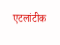एटलांटीक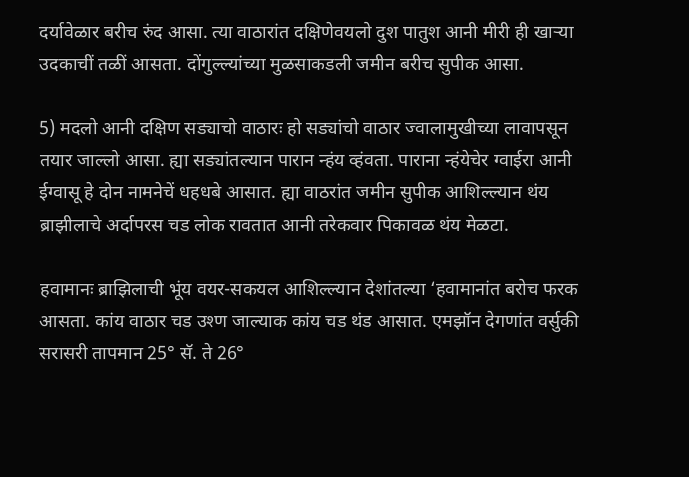दर्यावेळार बरीच रुंद आसा. त्या वाठारांत दक्षिणेवयलो दुश पातुश आनी मीरी ही खाऱ्या उदकाचीं तळीं आसता. दोंगुल्ल्यांच्या मुळसाकडली जमीन बरीच सुपीक आसा.

5) मदलो आनी दक्षिण सड्याचो वाठारः हो सड्यांचो वाठार ज्वालामुखीच्या लावापसून तयार जाल्लो आसा. ह्या सड्यांतल्यान पारान न्हंय व्हंवता. पाराना न्हंयेचेर ग्वाईरा आनी ईग्वासू हे दोन नामनेचें धहधबे आसात. ह्या वाठरांत जमीन सुपीक आशिल्ल्यान थंय ब्राझीलाचे अर्दापरस चड लोक रावतात आनी तरेकवार पिकावळ थंय मेळटा.

हवामानः ब्राझिलाची भूंय वयर-सकयल आशिल्ल्यान देशांतल्या ‘हवामानांत बरोच फरक आसता. कांय वाठार चड उश्ण जाल्याक कांय चड थंड आसात. एमझॉन देगणांत वर्सुकी सरासरी तापमान 25° सॅ. ते 26°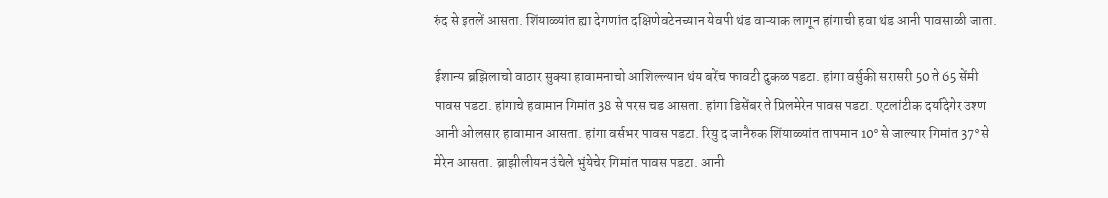रुंद से इतलें आसता. शिंयाळ्यांत ह्या देगणांत दक्षिणेवटेनच्यान येवपी थंड वाऱ्याक लागून हांगाची हवा थंड आनी पावसाळी जाता.

ईशान्य ब्रझिलाचो वाठार सुक्या हावामनाचो आशिल्ल्यान थंय बरेंच फावटी दुकळ पडटा. हांगा वर्सुकी सरासरी 50 ते 65 सेंमी पावस पडटा. हांगाचे हवामान गिमांत 38 से परस चड आसता. हांगा डिसेंबर ते प्रिलमेरेन पावस पडटा. एटलांटीक दर्यादेगेर उश्ण आनी ओलसार हावामान आसता. हांगा वर्सभर पावस पडटा. रियु द जानैरुक शिंयाळ्यांत तापमान 10° से जाल्यार गिमांत 37° से मेरेन आसता. ब्राझीलीयन उंचेले भुंयेचेर गिमांत पावस पडटा. आनी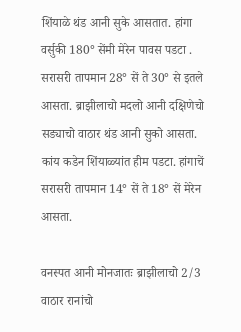शिंयाळे थंड आनी सुके आसतात. हांगा वर्सुकी 180° सेंमी मेरेन पावस पडटा . सरासरी तापमान 28° सें ते 30° से इतले आसता. ब्राझीलाचो मदलो आनी दक्षिणेचो सड्याचो वाठार थंड आनी सुको आसता. कांय कडेन शिंयाळ्यांत हीम पडटा. हांगाचें सरासरी तापमान 14° सें ते 18° सें मेरेन आसता.

वनस्पत आनी मोनजातः ब्राझीलाचो 2/3 वाठार रानांचो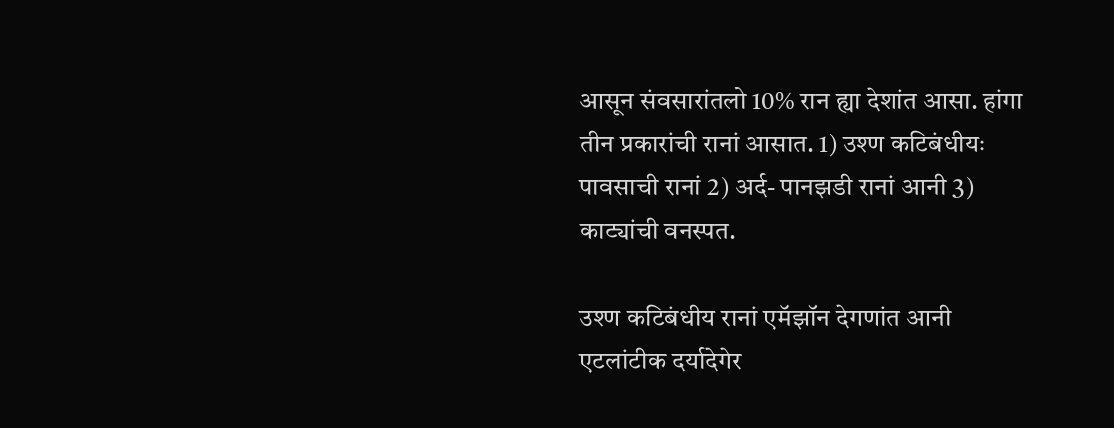आसून संवसारांतलो 10% रान ह्या देशांत आसा. हांगा तीन प्रकारांची रानां आसात. 1) उश्ण कटिबंधीयः पावसाची रानां 2) अर्द- पानझडी रानां आनी 3) काट्यांची वनस्पत.

उश्ण कटिबंधीय रानां एमॅझॉन देगणांत आनी एटलांटीक दर्यादेगेर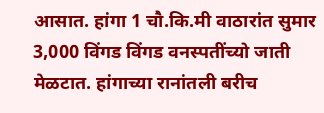आसात. हांगा 1 चौ.कि.मी वाठारांत सुमार 3,000 विंगड विंगड वनस्पतींच्यो जाती मेळटात. हांगाच्या रानांतली बरीच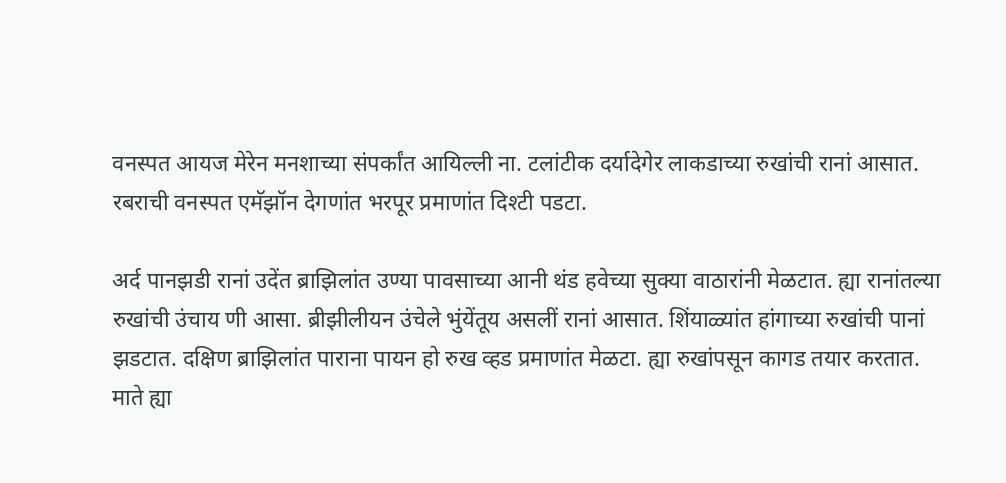वनस्पत आयज मेरेन मनशाच्या संपर्कांत आयिल्ली ना. टलांटीक दर्यादेगेर लाकडाच्या रुखांची रानां आसात. रबराची वनस्पत एमॅझॉन देगणांत भरपूर प्रमाणांत दिश्टी पडटा.

अर्द पानझडी रानां उदेंत ब्राझिलांत उण्या पावसाच्या आनी थंड हवेच्या सुक्या वाठारांनी मेळटात. ह्या रानांतल्या रुखांची उंचाय णी आसा. ब्रीझीलीयन उंचेले भुंयेंतूय असलीं रानां आसात. शिंयाळ्यांत हांगाच्या रुखांची पानां झडटात. दक्षिण ब्राझिलांत पाराना पायन हो रुख व्हड प्रमाणांत मेळटा. ह्या रुखांपसून कागड तयार करतात. माते ह्या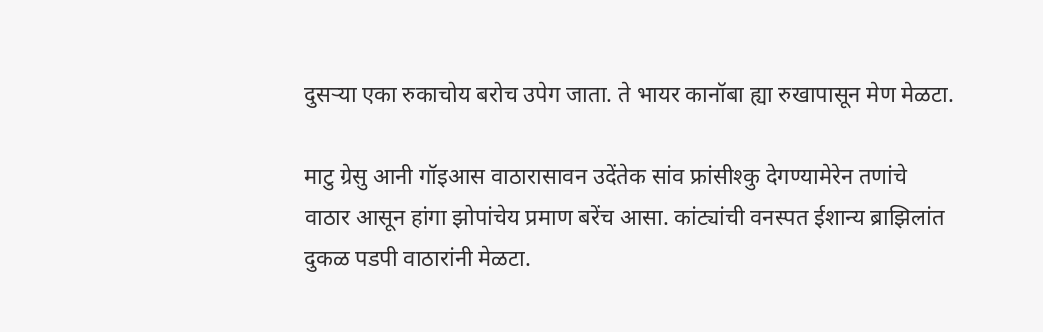दुसऱ्या एका रुकाचोय बरोच उपेग जाता. ते भायर कानॉबा ह्या रुखापासून मेण मेळटा.

माटु ग्रेसु आनी गॉइआस वाठारासावन उदेंतेक सांव फ्रांसीश्कु देगण्यामेरेन तणांचे वाठार आसून हांगा झोपांचेय प्रमाण बरेंच आसा. कांट्यांची वनस्पत ईशान्य ब्राझिलांत दुकळ पडपी वाठारांनी मेळटा.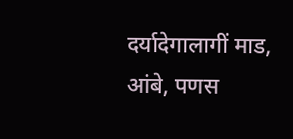दर्यादेगालागीं माड, आंबे, पणस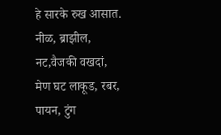हे सारके रुख आसात. नीळ, ब्राझील, नट,वैजकी वखदां, मेण घट लाकूड, रबर, पायन, टुंग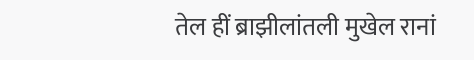तेल हीं ब्राझीलांतली मुखेल रानां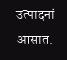उत्पादनां आसात.